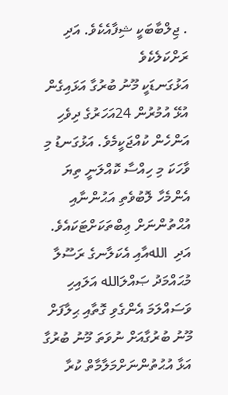. ޖިލްބާބަކީ ޝިފާއެކެވެ. އަދި ރަށްކަލެކެވެ
އަޅުގަނޑަކީ މޫނު ބުރުގާ އަޅައިގެން އުޅޭ އުމުރުން 24އަހަރުގެ ދިވެހި އަންހެން ކުއްޖަކީމެވެ. އަޅުގަނޑު މި ވާހަކަ މި ހިއްސާ ކޮއްލަނީ ތިޔަ އެންމެހާ ލޮބުވެތި އަޙުންނާއި އުޙްތުންނަށް ޢިބްތަކަށްޓަކައެވެ. އަދި  اللهއާއި އެކަލާނގެ ރަސޫލާ މުޙައްމަދު ޞައްލަالله އަލައިހި ވަސައްލަމަ އެންގެވި ގޮތާއި ޙިލާފަށް  މޫނު ބުރުގާއަށް ނުވަތަ މޫނު ބުރުގާ އަޅާ އުޙުތުންނަށްމަލާމާތް ކުރާ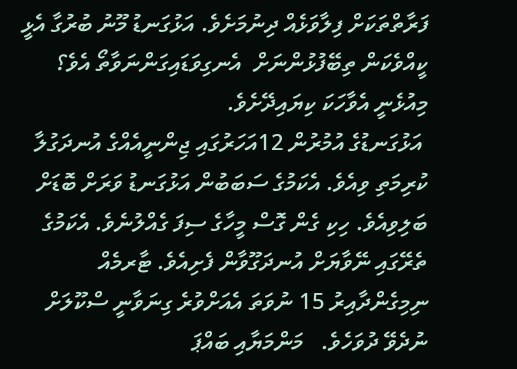ފަރާތްތަކަށް ފިލާވަޅެއް ދިނުމަށެވެ. އަޅުގަނޑު މޫނު ބުރުގާ އެޅީ ކީއްވެކަން ތިބޭފުޅުންނަށް  އެނގިވަޑައިގަންނަވާތޯ އެވެ؟ މިއުޅެނީ އެވާހަކަ ކިޔައިދޭށެވެ.
 އަޅުގަނޑުގެ އުމުރުން 12އަހަރުގައި ޖިންނީއެއްގެ އުނދަގުލާ ކުރިމަތި ވިއެވެ. އެކަމުގެ ސަބަބުން އަޅުގަނޑު ވަރަށް ބޮޑަށް ބަލިވިއެވެ. ހިކި ގެން ގޮސް މީހާގެ ސިފަ ގެއްލުނެވެ. އެކަމުގެ ތެރޭގައި ނޭވާޔަށް އުނދަގޫވާން ފެށިއެވެ. ޓާރމެއް ނިމިގެންދާއިރު 15 ނުވަތަ އެއަށްވުރެ ގިނަވާނީ ސްކޫލަށް ނުދެވޭ ދުވަހެވެ.   މަންމަޔާއި ބައްޕަ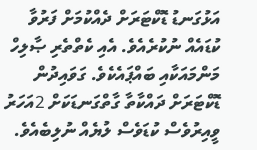އަޅުގަނޑު ޑޮކްޓަރަށް ދެއްކުމަށް ފަރުވާ ކުޑައެއް ނުކުރެއެވެ. އެއި ކެތްތެރި ޞާލިހް މަންމައަކާއި ބައްޕައެކެވެ. ގަވައިދުން ޑޮކްޓަރަށް ދައްކާތާ ގާތްގަނޑަކަށް 2އަހަރު ވީއިރުވެސް ކުޑަވެސް ލުޔެއް ނުލިބެއެވެ.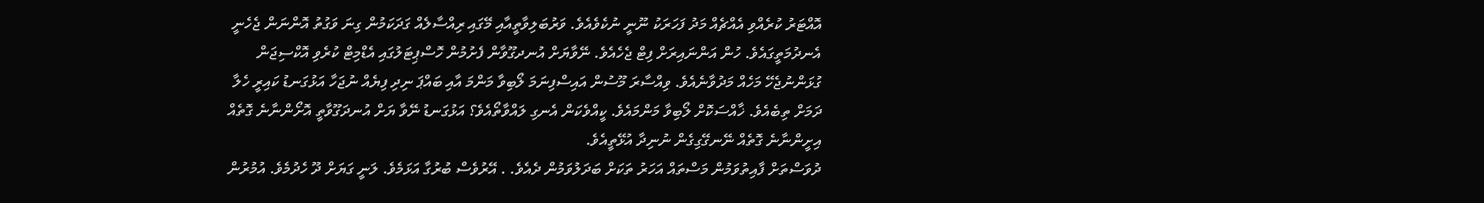އޮއްޓަރު ކުރެއްވި އެއްޗެއް މަދު ފަހަރަކު ނޫނީ ނުކެވެއެވެ. ވަރުބަލިވާތީއާއި މޭގައި ރިއްސާލެއް ގަދަކަމުން ގިނަ ވަގުތު އޮންނަން ޖެހެނީ އެނދުމަތީގައެވެ. ހުން އަންނައިރަށް ފިޓް ޖެހެއެވެ. ނޭވާޔަށް އުނދގޫވާން ފެށުމުން ހޮސްޕިޓަލުގައި އެޑްމިޓް ކުރެވި އޮކްސިޖަން ގުޅަންނުޖެހޭ މަހެއް މަދުވާނެއެވެ. ވިއްސާރަ މޫސުން އައިސްފިނަމަ ލޯބިވާ މަންމަ އާއި ބައްޕަ ނިދި ފިޔެއް ނުޖަހާ އަޅުގަނޑު ކައިރީ ހެލާ ދަމަށް ތިބެއެވެ. ޚާއްސަކޮށް ލޯބިވާ މަންމައެވެ. ކީއްވެކަން އެނގި ލައްވާތޯއެވެ؟ އަޅުގަނޑު ނޭވާ ޔަށް އުނދަގޫވާތީ އޮށޯންނާނެ ގޮތެއް އިށީންނާނެ ގޮތެއް ނޭނގޭގިގެން ނުނިދާ އުޅޭތީއެވެ.
ދުވަސްތަށް ފާއިތުވަމުން މަސްތައް އަހަރު ތަކަށް ބަދަލުވަމުން ދެއެވެ. . އޭރުވެސް ބުރުގާ އަޅަމެވެ. ލަނީ ގަޔަށް ދޫ ހެދުމެވެ. އުމުރުން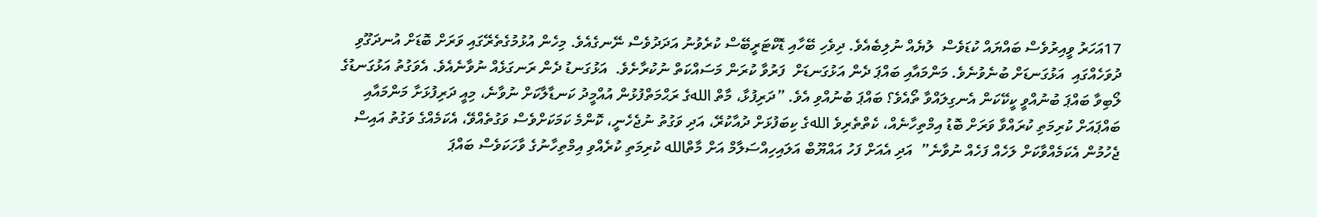17އަހަރު ވީއިރުވެސް ބައްޔައް ކުޑަވެސް  ލުޔެއް ނުލިބެއެވެ. ދިވެހި ބޭހާއި ޑޮކްޓަރީބޭސް ކުރެވުނު އަދަދުވެސް ނޭނގެއެވެ. މިހެން އުޅުމުގެތެރޭގައި ވަރަށް ބޮޑަށް އުނދަގޫވި ދުވަހެއްގައި  އަޅުގަނޑަށް ބުނެވުނެވެ. މަންމައާއި ބައްޕަ ދެން އަޅުގަނޑަށް  ފަރުވާ ކުރަން މަސައްކަތް ނުކުރާށެވެ.  އަޅުގަނޑު ދެން ރަނގަޅެއް ނުވާނެއެވެ. އެވަގުތު އަޅުގަނޑުގެ ލޯބިވާ ބައްޕަ ބުނުއްވީ ކީކޭކަން އެނގިލައްވާ ތޯއެވެ؟ ބައްޕަ ބުނުއްވި އެވެ. ”ދަރިފުޅާ، މާތް اللهގެ ރަޙްމަތްފުޅުން އުއްމީދު ކަނޑާލާކަށް ނުވާނެ، މިއީ ދަރިފުޅަށާ މަންމައާއި ބައްޕައަށް ކުރިމަތި ކުރައްވާ ވަރަށް ބޮޑު އިމްތިހާނެއް، ކެތްތެރިވެ اللهގެ ކިބަފުޅަށް ދުއާކުރޭ، އަދި ވަގުތު ނުޖެހެނީ، ކޮންމެ ކަމަކަށްވެސް ވަގުތެއްވޭ، އެކަމެއްގެ ވަގުތު އައިސް ޖެހުމުން އެކަމެއްވާކަށް ލަހެއް ފަހެއް ނުވާނެ”  އަދި އެއަށް ފަހު އައްޔޫބް އަލައިހިއްސަލާމް އަށް މާތްالله ކުރިމަތި ކުރެއްވި އިމްތިހާނުގެ ވާހަކަވެސް ބައްޕަ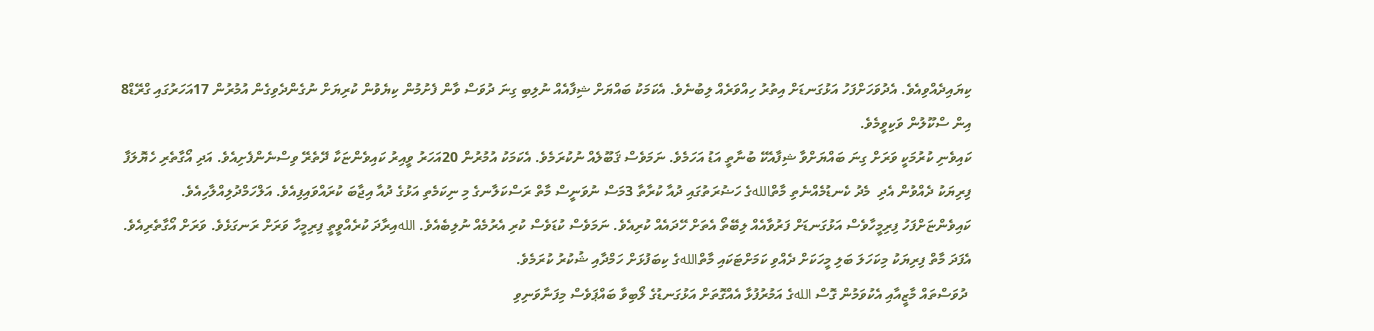ކިޔައިދެއްވިއެވެ. އެދުވަހަށްފަހު އަޅުގަނޑަށް އިތުރު ހިއްވަރެއް ލިބުނެވެ. އެކަމަކު ބައްޔަށް ޝިފާއެއް ނުލިބި ގިނަ ދުވަސް ވާން ފެށުމުން ކިޔެވުން ކުރިޔަށް ނުގެންދެވިގެން އުމުރުން 17އަހަރުގައި ގްރޭޑް8 އިން ސްކޫލުން ވަކިވީމެވެ.
ކައިވެނި ކުރުމަކީ ވަރަށް ގިނަ ބައްޔަށްވާ ޝިފާއެކޭ ބުނާތީ އަޑު އަހަމެވެ. ނަމަވެސް ޤަބޫލެއް ނުކުރަމެވެ. އެކަމަކު އުމުރުން 20އަހަރު ވީއިރު ކައިވެންޏަކާ ދޭތެރޭ ވިސްނެންފެށިއެވެ. އަދި އޯގާތެރި ހެޔޮލަފާ  ފިރިޔަކު ދެއްވުން އެދި  މެދު ކެނޑުމެއްނެތި މާތްاللهގެ ހަޟުރަތުގައި ދުއާ ކުރާތާ 3މަސް ނުވަނީސް މާތް ރަސްކަލާނގެ މި ނިކަމެތި އަޅުގެ ދުއާ އިޖާބަ ކުރައްވައިފިއެވެ. އަލްހަމްދުލިއްލާހިއެވެ. ކައިވެންޏަށްފަހު ފިރިމީހާވެސް އަޅުގަނޑަށް ފަރުވާއެއް ލިބޭތޯ އެތަށް ހޭދައެއް ކުރިއެވެ. ނަމަވެސް ކުޑަވެސް ކުރި އެރުމެއް ނުލިބެއެވެ. اللهއިރާދަ ކުރެއްވީތީ ފިރިމީހާ ވަރަށް ރަނގަޅެވެ. ވަރަށް އޯގާތެރިއެވެ. އެފަދަ މާތް ފިރިޔަކު މިކަހަލަ ބަލި މީހަކަށް ދެއްވި ކަމަށްޓަކައި މާތްاللهގެ ކިބަފުޅަށް ހަމްދާއި ޝުކުރު ކުރަމެވެ.
 ދުވަސްތައް މާޒީއާއި އެކުވަމުން ގޮސް اللهގެ އަމުރުފުޅާ އެއްގޮތަށް އަޅުގަނޑުގެ ލޯބިވާ ބައްޕަވެސް މިފަނާވަނިވި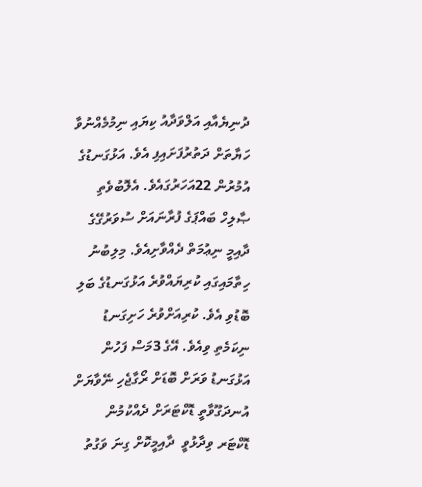ދުނިޔެއާއި އަލްވަދާއު ކިޔައި ނިމުމެއްނުވާ ހަޔާތަށް ދަތުރުފަށައިފި އެވެ. އަޅުގަނޑުގެ އުމުރުން 22އަހަރުގައެވެ. އެލޮބުވެތި ޞާލިހް ބައްޕަގެ ފުރާނައަށް ސުވަރުގޭގެ ދާއިމީ ނިޢުމަތް ދެއްވާށިއެވެ. މިލިބުނު ހިތާމައިގައި ކުރިޔައްވުރެ އަޅުގަނޑުގެ ބަލި ބޮޑުވި އެވެ. ކުރިއަށްވުރެ ހަށިގަނޑު ނިކަމެތި ވިއެވެ. އޭގެ 3މަސް ފަހުން އަޅުގަނޑު ވަރަށް ބޮޑަށް ރޯގާޖެހި ނޭވާޔަށް އުނދަގޫވާތީ ޑޮކްޓަރަށް ދެއްކުމުން  ޑޮކްޓަރ ވިދާޅުވީ  ދާއިމީކޮށް ގިނަ ވަގުތު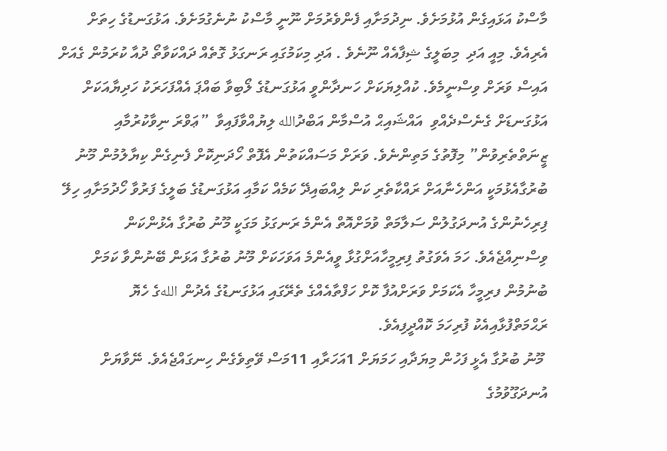މާސްކު އަޅައިގެން އުޅުމަށެވެ. ނިދުމަށާއި ފެންވެރުމަށް ނޫނީ މާސްކު ނުނެގުމަށެވެ. އަޅުގަނޑުގެ ހިތަށް އެރިއެވެ. މިއީ އަދި  މިބަލީގެ ޝިފާއެއް ނޫނެވެ . އަދި މިކަމުގައި ރަނގަޅު ގޮތެއް ދައްކަވާތޯ ދުއާ ކުރަމުން ގެއަށް އައިސް ވަރަށް ވިސްނީމެވެ. ކުއްލިޔަކަށް ހަނދާންވީ އަޅުގަނޑުގެ ލޯބިވާ ބައްޕަ އެއްފަހަރަކު ހަދިޔާއަކަށް އަޅުގަނޑަށް ގެނެސްދެއްވި  އައްޝައިޙް އުސްމާން އަބްދުالله ލިޔުއްވާފައިވާ  ”ޢަވްރަ ނިވާކުރުމާއި ޒީނަތްތެރިވުން” މިފޮތުގެ މަތިންނެވެ. ވަރަށް މަސައްކަތުން އެފޮތް ހޯދަނިކޮށް ފެނިގެން ކިޔާލުމުން މޫނު ބުރުގާއެޅުމަކީ އަންހެނާއަށް ރައްކާތެރި ކަން ލިއްބައިދޭ ކަމެއް ކަމާއި އަޅުގަނޑުގެ ބަލީގެ ފަރުވާ ހޯދުމަށާއި ހިލޭ ފިރިހެނުންގެ އުނދަގުލުން ސަލާމަތް ވުމަށްއޮތް އެންމެ ރަނގަޅު މަގަކީ މޫނު ބުރުގާ އެޅުންކަން  ވިސްނިއްޖެއެވެ. ހަމަ އެވަގުތު ފިރިމީހާއަށްގުޅާ ވީއެންމެ އަވަހަކަށް މޫނު ބުރުގާ އަޅަން ބޭނުންވާ ކަމަށް ބުނުމުން ފރިމީހާ އެކަމަށް ވަރަށްއުފާ ކޮށް ހަފްތާއެއްގެ ތެރޭގައި އަޅުގަނޑުގެ އެދުން اللهގެ ހެޔޮ ރަޙްމަތްފުޅާއިއެކު ފުރިހަމަ ކޮއްދީފިއެވެ.
 މޫނު ބުރުގާ އެޅީ ފަހުން މިޔަދާއި ހަމަޔަށް 1އަހަރާއި 11މަސް ވޭތިވެގެން ހިނގައްޖެއެވެ. ނޭވާޔަށް އުނދަގޫވުމުގެ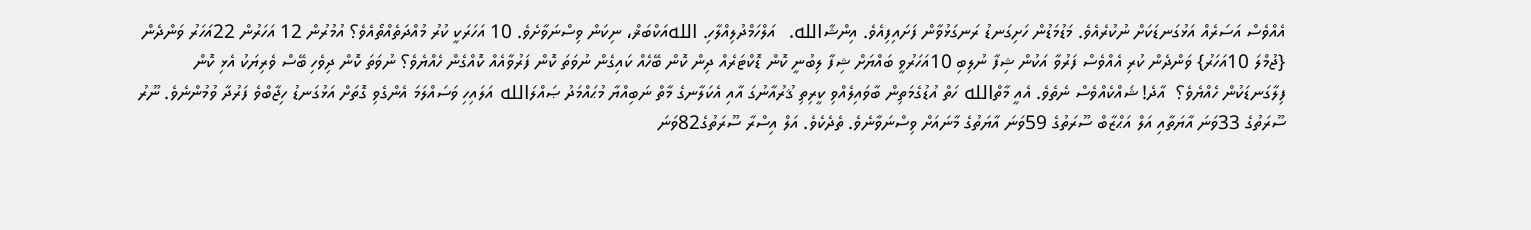އެއްވެސް އަސަރެއް އަޅުގަނޑަކަށް ނުކުރެއެވެ. މަޑުމަޑުން ހަށިގަނޑު ރަނގަޅުވާން ފަށައިފިއެވެ. އިންޝާالله.  އަލްހަމްދުލިއްލާހި. اللهއަކްބަޜް، ނިކަން ވިސްނަވާށެވެ. 10 އަހަރަކީ ކުރު މުއްދަތެއްތޯއެވެ؟ އުމުރުން 12 އަހަރުން 22އަހަރު ވަންދެން {ޖުމްލަ 10އަހަރު} ވަންދެން ކުރި އެއްވެސް ފަރުވާ އަކުން ޝިފާ ނުލިބި 10އަހަރުވީ ބައްޔަށް ޝިފާ ލިބުނީ ކޮން ޑޮކްޓަރެއް ދިން ކޮން ބޭހެއް ކައިގެން ނުވަތަ ކޮން ފަރުވާއެއް ކޮއްގެން ހެއްޔެވެ؟ ނުވަތަ ކޮން ދިވެހި ބޭސް ވެރިޔަކު އެޅި ކޮން ފިލާގަނޑަކުން ހެއްޔެވެ؟  އާދެ! ޝައްކެއްވެސް ނެތެވެ. އެއީ މާތްالله ހަތް އުޑުގެމަތިން ބާވައިލެއްވި ކީރިތި ޤުރުއާނުގަ އާއި އެކަލާނގެ މާތް ނަބިއްޔާ މުޙައްމަދު ޞައްލަالله އަލައިހި ވަސައްލަމަ އެންގެވި ގޮތަށް އަޅުގަނޑު ހިޖާބްވެ ފަރުދާ ވުމުންނެވެ. ނޫރު ސޫރަތުގެ 33ވަނަ އާޔަތާއި އަލް އަޙްޒާބް ސޫރަތުގެ 59ވަނަ އާޔަތުގެ މާނައަށް ވިސްނަވާނެވެ. ތެދެކެވެ. އަލް އިސްރާ ސޫރަތުގެ82ވަނަ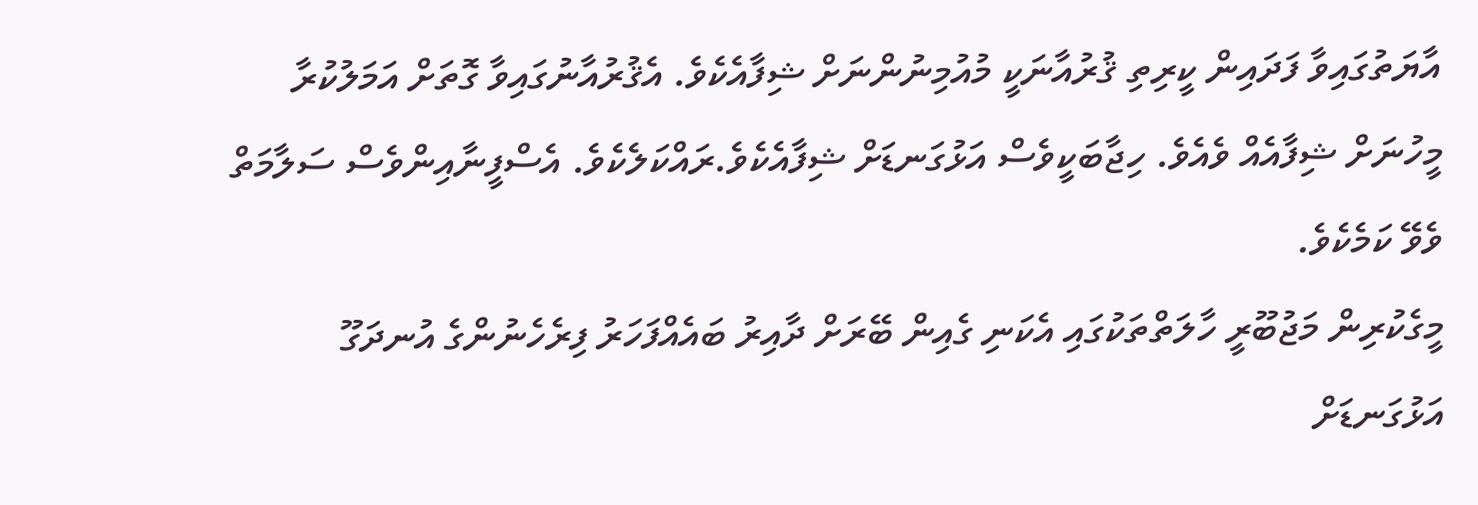އާޔަތުގައިވާ ފަދައިން ކީރިތި ޤުރުއާނަކީ މުއުމިނުންނަށް ޝިފާއެކެވެ. އެޤުރުއާނުގައިވާ ގޮތަށް އަމަލުކުރާ މީހުނަށް ޝިފާއެއް ވެއެވެ. ހިޖާބަކީވެސް އަޅުގަނޑަށް ޝިފާއެކެވެ.ރައްކަލެކެވެ. އެސްފީނާއިންވެސް ސަލާމަތް ވެވޭ ކަމެކެވެ.
މީގެކުރިން މަޖުބޫރީ ހާލަތްތަކުގައި އެކަނި ގެއިން ބޭރަށް ދާއިރު ބައެއްފަހަރު ފިރެހެނުންގެ އުނދަގޫ އަޅުގަނޑަށް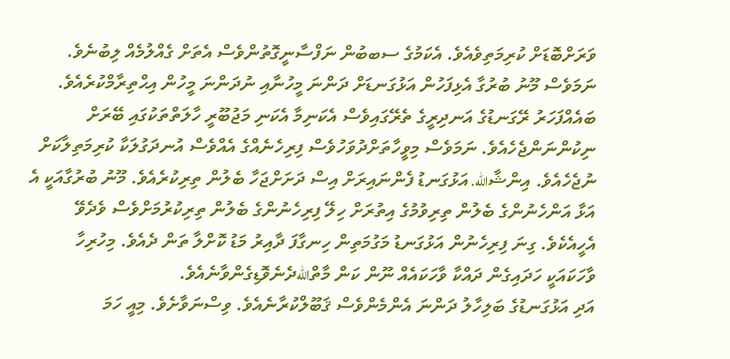ވަރަށްބޮޑަށް ކުރިމަތިވެއެވެ. އެކަމުގެ ސބބުން ނަފްސާނީގޮތުންވެސް އެތަށް ގެއްލުމެއް ލިބުނެވެ. ނަމަވެސް މޫނު ބުރުގާ އެޅިފަހުން އަޅުގަނޑަށް ދަންނަ މީހުނާއި ނުދަންނަ މީހުން އިޙްތިރާމްކުރެއެވެ. ބައެއްފަހަރު ރޭގަނޑުގެ އަނދިރީގެ ތެރޭގައިވެސް އެކަނިމާ އެކަނި މަޖުބޫރީ ހާލަތްތަކުގައި ބޭރަށް ނިކުންނަންޖެހެއެވެ. ނަމަވެސް މިވީހާތަށްދުވަހުވެސް ފިރިހެނެއްގެ އެއްވެސް އުނދަގުލަކާ ކުރިމަތިލާކަށް ނުޖެހެއެވެ. އިންޝާالله. އަޅުގަނޑު ފެންނައިރަށް އިސް ދަށަށްޖަހާ ބެލުން ތިރިކުރެއެވެ. މޫނު ބުރުގާއަކީ އެ އަޅާ އަންހެނުންގެ ބެލުން ތިރިވުމުގެ އިތުރަށް ހިލޭ ފިރިހެނުންގެ ބެލުން ތިރިކުރުމަށްވެސް ވެދެވޭ އެހީއެކެވެ. ގިނަ ފިރިހެނުން އަޅުގަނޑު މަގުމަތިން ހިނގާފަ ދާއިރު މަޑު ކޮށްލާ ތަން ދެއެވެ. މިހުރިހާ ވާހަކައަކީ ހަދައިގެން ދައްކާ ވާހަކައެއް ނޫން ކަން މާތްاللهދެނެވޮޑިގެންވާނެއެވެ.
އަދި އަޅުގަނޑުގެ ބަލިހާލު ދަންނަ އެންމެންވެސް ޤަބޫލްކުރާނެއެވެ. ވިސްނަވާށެވެ. މިއީ ހަމަ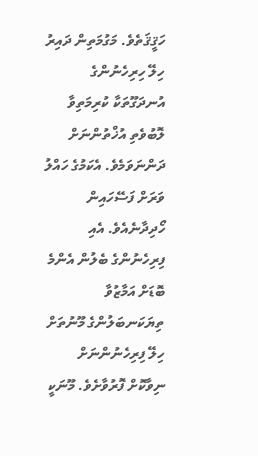ހަޤީޤަތެވެ. މަގުމަތިން ދައިރު ހިލޭ ހިރިހެނުންގެ އުނދަގޫތަކާ ކުރިމަތިވާ ލޮބުވެތި އުޚްތުންނަށް ދަންނަވަމެވެ. އެކަމުގެ ހައްލު ވަރަށް ފަސޭހައިން ހޯދިދާނެއެވެ. އެއި ފިރިހެނުންގެ ބެލުން އެންމެ ބޮޑަށް އަމާޒުވާ ތިޔަކަނބަލުންގެ މޫނުތަށް ހިލޭ ފިރިހެނުންނަށް ނިވާކޮށް ފޮރުވާށެވެ. މޫނަކީ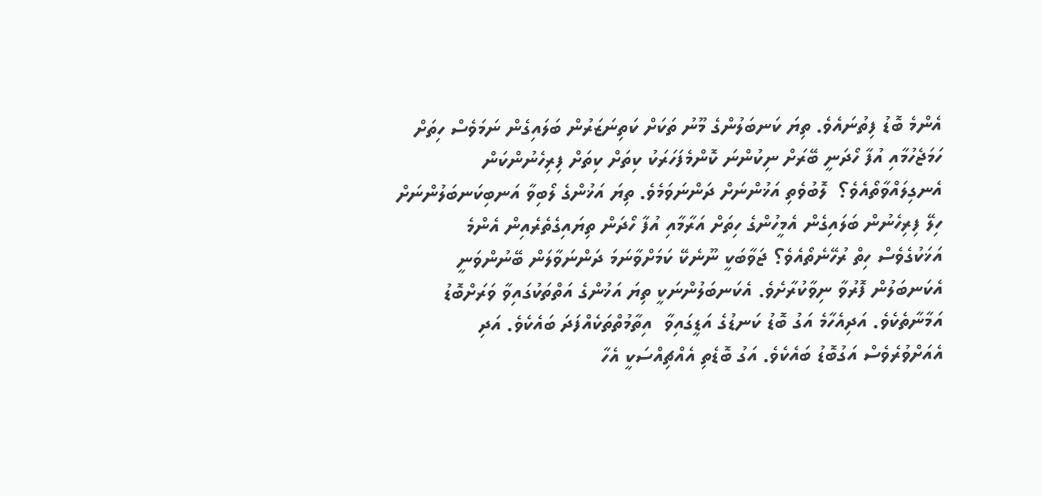އެންމެ ބޮޑު ފިތުނައެވެ. ތިޔަ ކަނބަލުންގެ މޫނު ތަކަށް ކަތިނަޒަރުން ބަލައިގެން ނަމަވެސް ހިތަށް ހަމަޖެހުމާއި އުފާ ހޯދަނީ ބޭރަށް ނިކުންނަ ކޮންމެފަހަރަކު ކިތަށް ކިތަށް ފިރިހެނުންކަން އެނގިލައްވާތޯއެވެ؟  ލޮބުވެތި އަޚުންނަށް ދަންނަވަމެވެ. ތިޔަ އަޚުންގެ ލޯބިވާ އަނބިކަނބަލުންނަށް ހިލޭ ފިރިހެނުން ބަލައިގެން އެމީހުންގެ ހިތަށް އަރާމާއި އުފާ ހޯދަން ތިޔައިގެތެރެއިން އެންމެ އަޚަކުގެވެސް ހިތް ރުހޭނެތޯއެވެ؟ ޖަވާބަކީ ނޫނެކޭ ކަމަށްވާނަމަ ދަންނަވާލަން ބޭނުންވަނީ އެކަނބަލުން ފޮރުވާ ނިވާކުރާށެވެ. އެކަނބަލުންނަކީ ތިޔަ އަޚުންގެ އަތްތަކުގައިވާ ވަރަށްބޮޑު އަމާނާތެކެވެ. އަދިއެހާމެ އަގު ބޮޑު ކަނޑުގެ އަޑީގައިވާ  އިތާމުތްތަކެއްފަދަ ބައެކެވެ. އަދި އެއަށްވުރެވެސް އަގުބޮޑު ބައެކެވެ. އަގު ބޮޑެތި އެއްޗިއްސަކީ އެހާ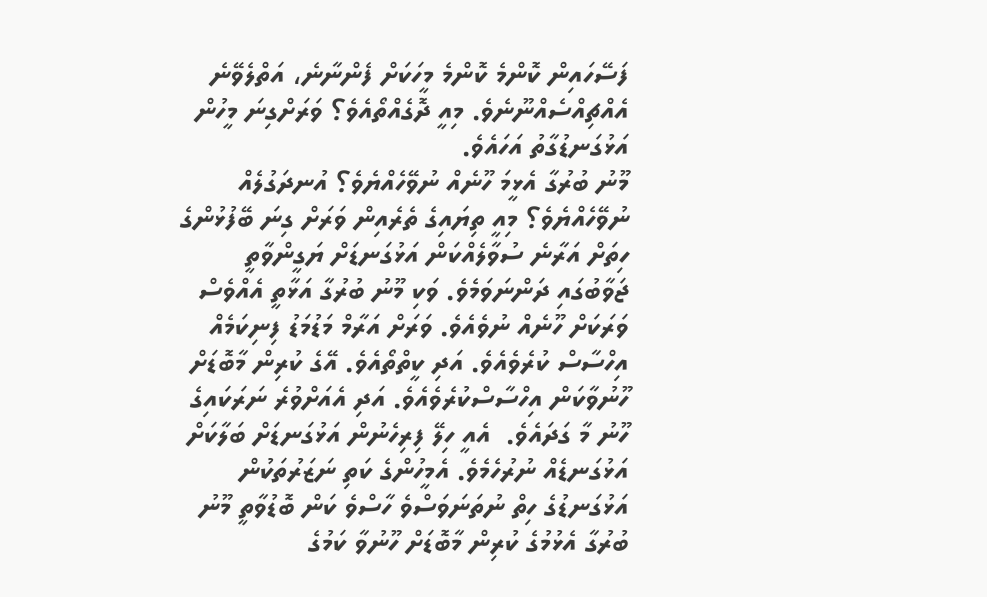ފަސޭހައިން ކޮންމެ ކޮންމެ މީހަކަށް ފެންނާނެ، އަތްލެވޭނެ އެއްޗިއްސެއްނޫނެވެ. މިއީ ދޮގެއްތޯއެވެ؟ ވަރަށްގިނަ މީހުން އަޅުގަނޑުގާތު އަހައެވެ.
މޫނު ބުރުގާ އެޅީމަ ހޫނެއް ނުވޭހެއްޔެވެ؟ އުނދަގުލެއް ނުވޭހެއްޔެވެ؟ މިއީ ތިޔައިގެ ތެރެއިން ވަރަށް ގިނަ ބޭފުޅުންގެ ހިތަށް އަރާނެ ސުވާލެއްކަން އަޅުގަނޑަށް ޔަގީންވާތީ ޖަވާބުގައި ދަންނަވަމެވެ. ވަކި މޫނު ބުރުގާ އަޅާތީ އެއްވެސް ވަރަކަށް ހޫނެއް ނުވެއެވެ. ވަރަށް އަރާމް މަޑުމަޑު ފިނިކަމެއް އިހްސާސް ކުރެވެއެވެ. އަދި ކީތްތޯއެވެ. އޭގެ ކުރިން މާބޮޑަށް ހޫނުވާކަން އިހްސާސްކުރެވެއެވެ. އަދި އެއަށްވުރެ ނަރަކައިގެ ހޫނު މާ ގަދައެވެ.  އެއީ ހިލޭ ފިރިހެނުން އަޅުގަނޑަށް ބަލާކަށް އަޅުގަނޑެއް ނުރުހެމެވެ. އެމީހުންގެ ކަތި ނަޒަރުތަކުން އަޅުގަނޑުގެ ހިތް ނުތަނަވަސްވެ ހާސްވެ ކަން ބޮޑުވާތީ މޫނު ބުރުގާ އެޅުމުގެ ކުރިން މާބޮޑަށް ހޫނުވާ ކަމުގެ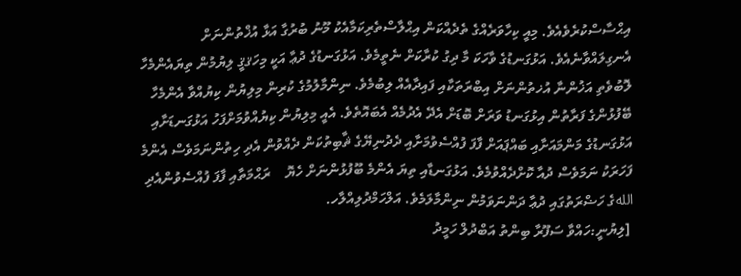އިޙްސާސްކުރެވެއެވެ. މިއީ ކިހާވަރެއްގެ ތެދެއްކަން އިޙްލާސްތެރިކަމާއެކު މޫނު ބުރުގާ އަޅާ އުޚްތުންނަށް އެނގިލައްވާނެއެވެ. އަޅުގަނޑުގެ ވާހަކަ މާ ދިގު ކުރާކަށް ނެތީމެވެ. އަޅުގަނޑުގެ ދުޢާ އަކީ މިހަޤޤީ ލިޔުމުން ތިޔައެންމެހާ ލޮބުވެތި އަޚުންނާ އުޚތުންނަށް އިބްރަތަކާއި ފައިދާއެއް ލިބުމެވެ. ނިންމާލުމުގެ ކުރިން މިލިޔުން ކިޔުއްވާ އެންމެހާ ބޭފުޅުންގެ ފަރާތުން އިޅުގަނޑު ވަރަށް ބޮޑަށް އެދޭ އެދުމެއް އެބައޮތެވެ. އެއީ މިލިޔުން ކިޔުއްވުމަށްފަހު އަޅުގަނޑަށާއި އަޅުގަނޑުގެ މަންމައަށާއި ބައްޕައަށް ފާފަ ފުއްސެވުމަށާއި ދެދުނިޔޭގެ ޘާބިތުކަން ދެއްވުން އެދި ހިތުންނަމަވެސް އެންމެ ފަހަރަކު ނަމަވެސް ދުއާ ކޮށްދެއްވުމެވެ. އަޅުގަނޑާއި ތިޔަ އެންމެ ބޫފުޅުންނަށް ހެޔޮ    ރަޙްމަތާއި ފާފަ ފުއްސެވުންއެދި اللهގެ ހަޟްރަތުގައި ދުޢާ ދަންނަވަމުން ނިންމާލަމެވެ. އަލްހަމްދުލިއްލާހ.
 [ލިޔުނީ:ހައްވާ ސަފޫރާ ބިންތު އަބްދުލް ހަމީދު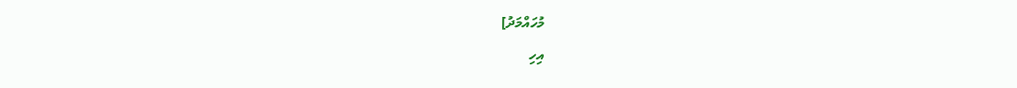މުހައްމަދު]
އިހި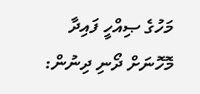މަހުގެ ޞިއްހީ ފައިދާ
މޮހޮނަށް ދޯނި ދިނުން: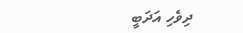ދިވެހި އަދަބީ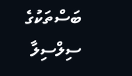ބަސްތަކުގެ ސިލްސިލާ